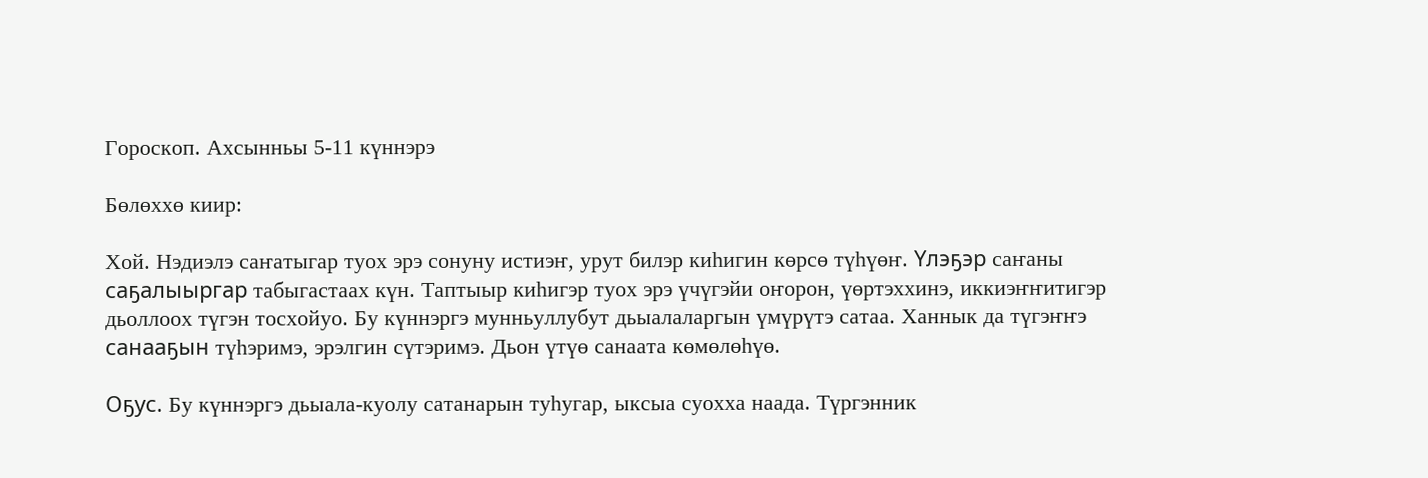Гороскоп. Ахсынньы 5-11 күннэрэ

Бөлөххө киир:

Хой. Нэдиэлэ саҥатыгар туох эрэ сонуну истиэҥ, урут билэр киһигин көрсө түһүөҥ. Үлэҕэр саҥаны саҕалыыргар табыгастаах күн. Таптыыр киһигэр туох эрэ үчүгэйи оҥорон, үөртэххинэ, иккиэҥҥитигэр дьоллоох түгэн тосхойуо. Бу күннэргэ мунньуллубут дьыалаларгын үмүрүтэ сатаа. Ханнык да түгэҥҥэ санааҕын түһэримэ, эрэлгин сүтэримэ. Дьон үтүө санаата көмөлөһүө.

Оҕус. Бу күннэргэ дьыала-куолу сатанарын туһугар, ыксыа суохха наада. Түргэнник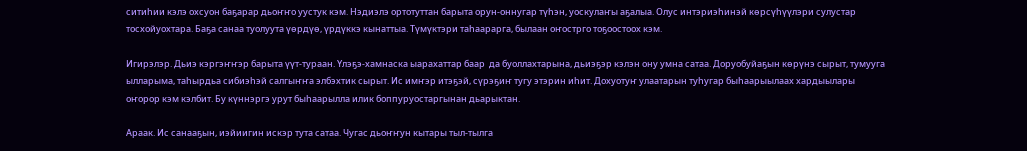ситиһии кэлэ охсуон баҕарар дьоҥҥо уустук кэм. Нэдиэлэ ортотуттан барыта орун-оннугар түһэн, уоскулаҥы аҕалыа. Олус интэриэһинэй көрсүһүүлэри сулустар тосхойуохтара. Баҕа санаа туолуута үөрдүө, үрдүккэ кынаттыа. Түмүктэри таһаарарга, былаан оҥострго тоҕоостоох кэм.

Игирэлэр. Дьиэ кэргэҥҥэр барыта үүт-тураан. Үлэҕэ-хамнаска ыарахаттар баар  да буоллахтарына, дьиэҕэр кэлэн ону умна сатаа. Доруобуйаҕын көрүнэ сырыт, тумууга ылларыма, таһырдьа сибиэһэй салгыҥҥа элбэхтик сырыт. Ис имҥэр итэҕэй, сүрэҕиҥ тугу этэрин иһит. Дохуотуҥ улаатарын туһугар быһаарыылаах хардыылары оҥорор кэм кэлбит. Бу күннэргэ урут быһаарылла илик боппуруостаргынан дьарыктан.

Араак. Ис санааҕын, иэйиигин искэр тута сатаа. Чугас дьоҥҥун кытары тыл-тылга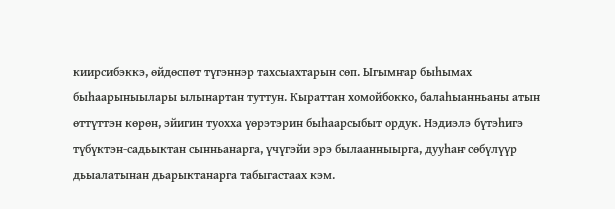киирсибэккэ, өйдөспөт түгэннэр тахсыахтарын сөп. Ыгымҥар быһымах быһаарыныылары ылынартан туттун. Кыраттан хомойбокко, балаһыанньаны атын өттүттэн көрөн, эйигин туохха үөрэтэрин быһаарсыбыт ордук. Нэдиэлэ бүтэһигэ түбүктэн-садьыктан сынньанарга, үчүгэйи эрэ былаанныырга, дууһаҥ сөбүлүүр дьыалатынан дьарыктанарга табыгастаах кэм.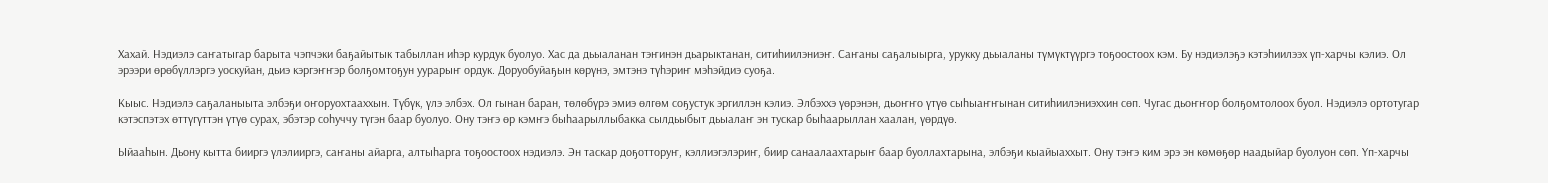Хахай. Нэдиэлэ саҥатыгар барыта чэпчэки баҕайытык табыллан иһэр курдук буолуо. Хас да дьыаланан тэҥинэн дьарыктанан, ситиһиилэниэҥ. Саҥаны саҕалыырга, урукку дьыаланы түмүктүүргэ тоҕоостоох кэм. Бу нэдиэлэҕэ кэтэһиилээх үп-харчы кэлиэ. Ол эрээри өрөбүллэргэ уоскуйан, дьиэ кэргэҥҥэр болҕомтоҕун уурарыҥ ордук. Доруобуйаҕын көрүнэ, эмтэнэ түһэриҥ мэһэйдиэ суоҕа.

Кыыс. Нэдиэлэ саҕаланыыта элбэҕи оҥоруохтааххын. Түбүк, үлэ элбэх. Ол гынан баран, төлөбүрэ эмиэ өлгөм соҕустук эргиллэн кэлиэ. Элбэххэ үөрэнэн, дьоҥҥо үтүө сыһыаҥҥынан ситиһиилэниэххин сөп. Чугас дьоҥҥор болҕомтолоох буол. Нэдиэлэ ортотугар кэтэспэтэх өттүгүттэн үтүө сурах, эбэтэр соһуччу түгэн баар буолуо. Ону тэҥэ өр кэмҥэ быһаарыллыбакка сылдьыбыт дьыалаҥ эн тускар быһаарыллан хаалан, үөрдүө.

Ыйааһын. Дьону кытта бииргэ үлэлииргэ, саҥаны айарга, алтыһарга тоҕоостоох нэдиэлэ. Эн таскар доҕотторуҥ, кэллиэгэлэриҥ, биир санаалаахтарыҥ баар буоллахтарына, элбэҕи кыайыаххыт. Ону тэҥэ ким эрэ эн көмөҕөр наадыйар буолуон сөп. Үп-харчы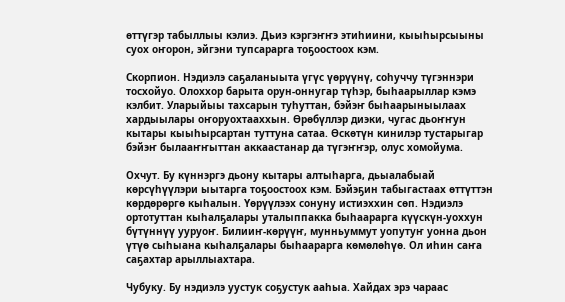өттүгэр табыллыы кэлиэ. Дьиэ кэргэҥҥэ этиһиини, кыыһырсыыны суох оҥорон, эйгэни тупсарарга тоҕоостоох кэм.

Скорпион. Нэдиэлэ саҕаланыыта үгүс үөрүүнү, соһуччу түгэннэри тосхойуо. Олоххор барыта орун-оннугар түһэр, быһаарыллар кэмэ кэлбит. Уларыйыы тахсарын туһуттан, бэйэҥ быһаарыныылаах хардыылары оҥоруохтааххын. Өрөбүллэр диэки, чугас дьоҥҥун кытары кыыһырсартан туттуна сатаа. Өскөтүн кинилэр тустарыгар бэйэҥ былааҥҥыттан аккаастанар да түгэҥҥэр, олус хомойума.

Охчут. Бу күннэргэ дьону кытары алтыһарга, дьыалабыай көрсүһүүлэри ыытарга тоҕоостоох кэм. Бэйэҕин табыгастаах өттүттэн көрдөрөргө кыһалын. Үөрүүлээх сонуну истиэххин сөп. Нэдиэлэ ортотуттан кыһалҕалары уталыппакка быһаарарга күүскүн-уоххун бүтүннүү ууруоҥ. Билииҥ-көрүүҥ, мунньуммут уопутуҥ уонна дьон үтүө сыһыана кыһалҕалары быһаарарга көмөлөһүө. Ол иһин саҥа саҕахтар арыллыахтара.

Чубуку. Бу нэдиэлэ уустук соҕустук ааһыа. Хайдах эрэ чараас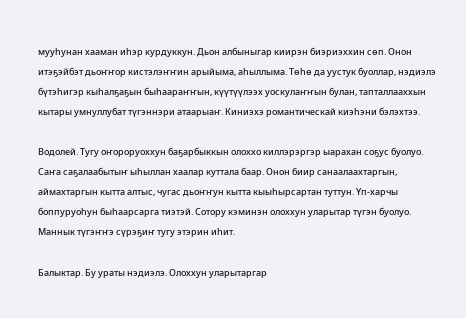мууһунан хааман иһэр курдуккун. Дьон албыныгар киирэн биэриэххин сөп. Онон итэҕэйбэт дьоҥҥор кистэлэҥҥин арыйыма, аһыллыма. Төһө да уустук буоллар, нэдиэлэ бүтэһигэр кыһалҕаҕын быһаараҥҥын, күүтүүлээх уоскулаҥҥын булан, тапталлааххын кытары умнуллубат түгэннэри атаарыаҥ. Киниэхэ романтическай киэһэни бэлэхтээ.

Водолей. Тугу оҥороруоххун баҕарбыккын олоххо киллэрэргэр ыарахан соҕус буолуо. Саҥа саҕалаабытыҥ ыһыллан хаалар куттала баар. Онон биир санаалаахтаргын, аймахтаргын кытта алтыс, чугас дьоҥҥун кытта кыыһырсартан туттун. Үп-харчы боппуруоһун быһаарсарга тиэтэй. Сотору кэминэн олоххун уларытар түгэн буолуо. Маннык түгэҥҥэ сүрэҕиҥ тугу этэрин иһит.

Балыктар. Бу ураты нэдиэлэ. Олоххун уларытаргар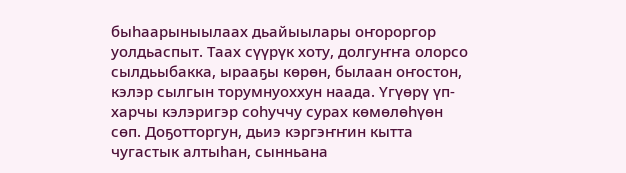быһаарыныылаах дьайыылары оҥороргор уолдьаспыт. Таах сүүрүк хоту, долгуҥҥа олорсо сылдьыбакка, ырааҕы көрөн, былаан оҥостон, кэлэр сылгын торумнуоххун наада. Үгүөрү үп-харчы кэлэригэр соһуччу сурах көмөлөһүөн сөп. Доҕотторгун, дьиэ кэргэҥҥин кытта чугастык алтыһан, сынньана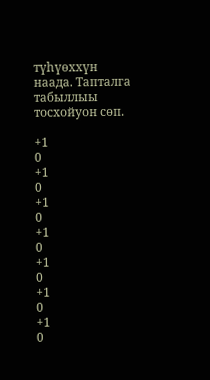түһүөххүн наада. Тапталга табыллыы тосхойуон сөп.

+1
0
+1
0
+1
0
+1
0
+1
0
+1
0
+1
0